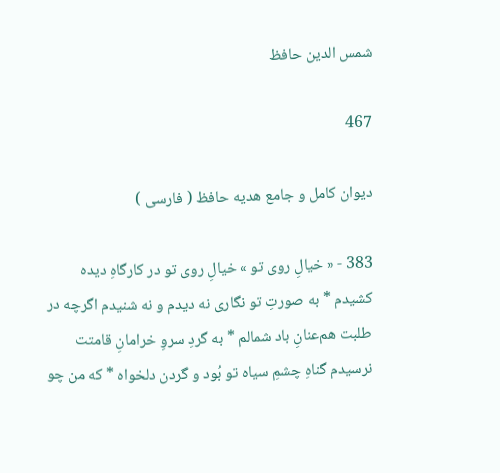شمس الدين حافظ

467

ديوان كامل و جامع هديه حافظ ( فارسى )

383 - « خيالِ روى تو » خيالِ روى تو در كارگاهِ ديده كشيدم * به صورتِ تو نگارى نه ديدم و نه شنيدم اگرچه در طلبت هم‌عنانِ باد شمالم * به گردِ سروِ خرامانِ قامتت نرسيدم گناهِ چشمِ سياه تو بُود و گردن دلخواه * كه من چو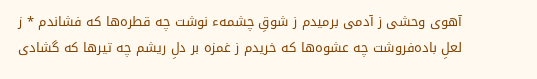آهوى وحشى ز آدمى برميدم ز شوقِ چشمهء نوشت چه قطره‌ها كه فشاندم * ز لعلِ باده‌فروشت چه عشوه‌ها كه خريدم ز غمزه بر دلِ ريشم چه تيرها كه گشادى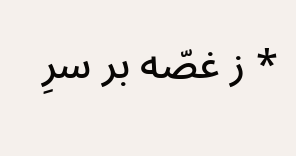* ز غصّه بر سرِ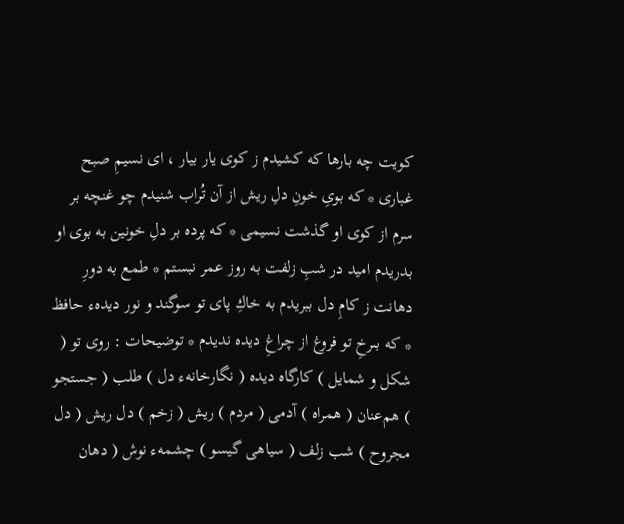كويت چه بارها كه كشيدم ز كوى يار بيار ، اى نسيمِ صبح غبارى * كه بوىِ خونِ دلِ ريش از آن تُراب شنيدم چو غنچه بر سرم از كوى او گذشت نسيمى * كه پرده بر دلِ خونين به بوى او بدريدم اميد در شبِ زلفت به روز عمر نبستم * طمع به دورِ دهانت ز كامِ دل ببريدم به خاكِ پاى تو سوگند و نور ديدهء حافظ * كه بىرخِ تو فروغ از چراغِ ديده نديدم * توضيحات : روى تو ( شكل و شمايل ) كارگاه ديده ( نگارخانهء دل ) طلب ( جستجو ) هم‌عنان ( همراه ) آدمى ( مردم ) ريش ( زخم ) دل ريش ( دل مجروح ) شب زلف ( سياهى گيسو ) چشمهء نوش ( دهان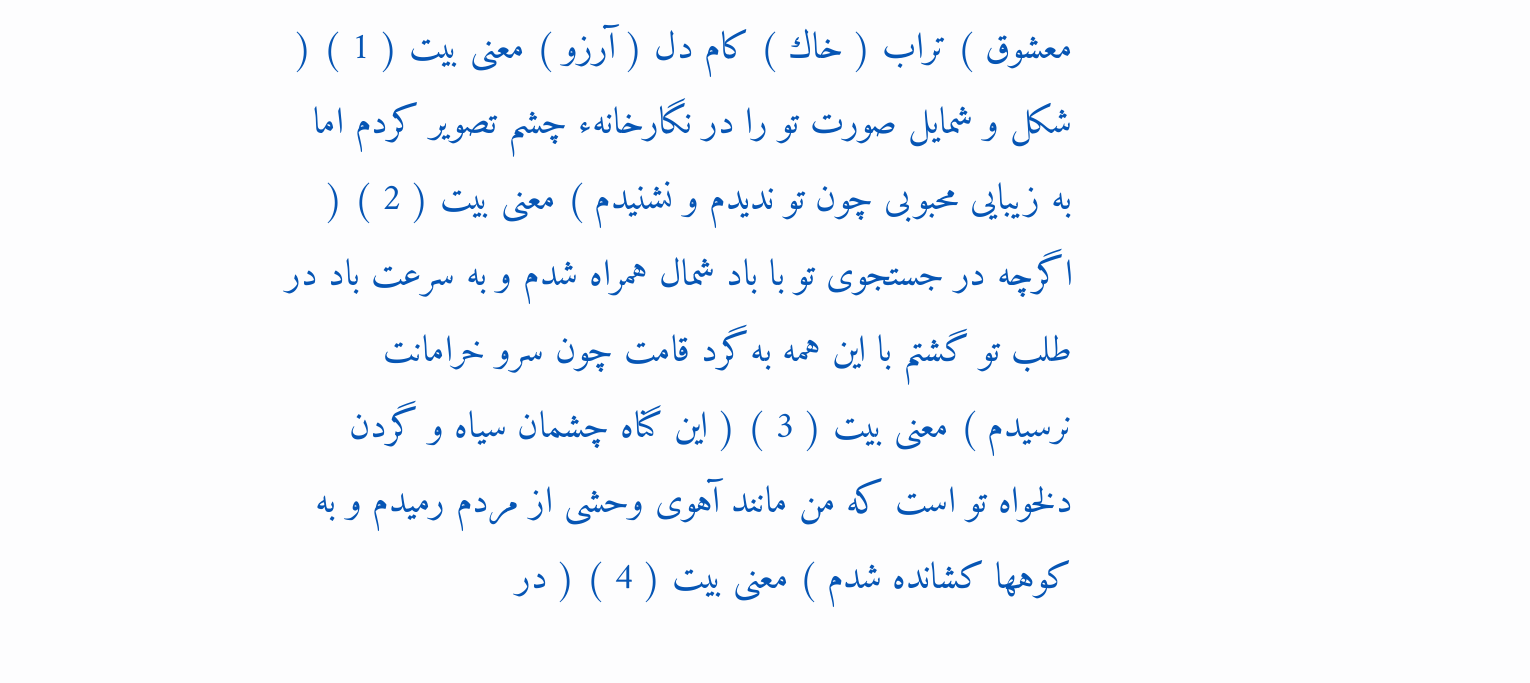معشوق ) تراب ( خاك ) كام دل ( آرزو ) معنى بيت ( 1 ) ( شكل و شمايل صورت تو را در نگارخانهء چشم تصوير كردم اما به زيبايى محبوبى چون تو نديدم و نشنيدم ) معنى بيت ( 2 ) ( اگرچه در جستجوى تو با باد شمال همراه شدم و به سرعت باد در طلب تو گشتم با اين همه به گرد قامت چون سرو خرامانت نرسيدم ) معنى بيت ( 3 ) ( اين گناه چشمان سياه و گردن دلخواه تو است كه من مانند آهوى وحشى از مردم رميدم و به كوهها كشانده شدم ) معنى بيت ( 4 ) ( در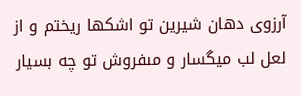آرزوى دهان شيرين تو اشكها ريختم و از لعل لب ميگسار و مىفروش تو چه بسيار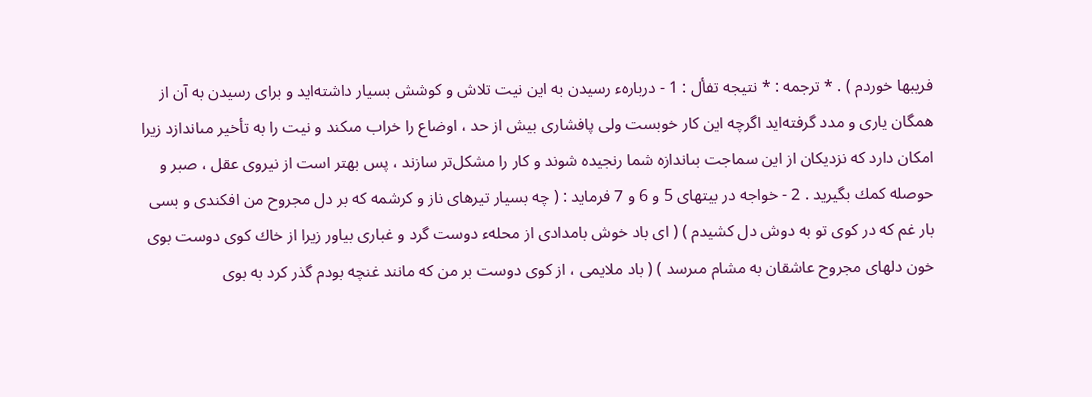فريبها خوردم ) . * ترجمه : * نتيجه تفأل : 1 - دربارهء رسيدن به اين نيت تلاش و كوشش بسيار داشته‌ايد و براى رسيدن به آن از همگان يارى و مدد گرفته‌ايد اگرچه اين كار خوبست ولى پافشارى بيش از حد ، اوضاع را خراب مىكند و نيت را به تأخير مىاندازد زيرا امكان دارد كه نزديكان از اين سماجت بىاندازه شما رنجيده شوند و كار را مشكل‌تر سازند ، پس بهتر است از نيروى عقل ، صبر و حوصله كمك بگيريد . 2 - خواجه در بيتهاى 5 و 6 و 7 فرمايد : ( چه بسيار تيرهاى ناز و كرشمه كه بر دل مجروح من افكندى و بسى بار غم كه در كوى تو به دوش دل كشيدم ) ( اى باد خوش بامدادى از محلهء دوست گرد و غبارى بياور زيرا از خاك كوى دوست بوى خون دلهاى مجروح عاشقان به مشام مىرسد ) ( باد ملايمى ، از كوى دوست بر من كه مانند غنچه بودم گذر كرد به بوى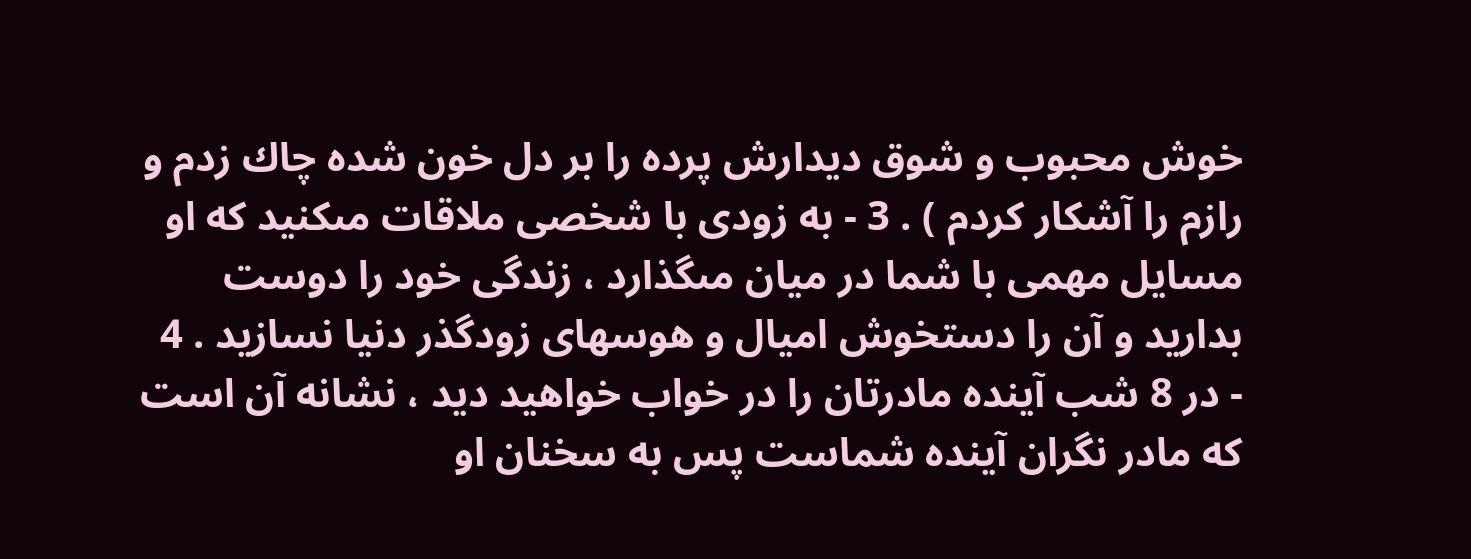خوش محبوب و شوق ديدارش پرده را بر دل خون شده چاك زدم و رازم را آشكار كردم ) . 3 - به زودى با شخصى ملاقات مىكنيد كه او مسايل مهمى با شما در ميان مىگذارد ، زندگى خود را دوست بداريد و آن را دستخوش اميال و هوسهاى زودگذر دنيا نسازيد . 4 - در 8 شب آينده مادرتان را در خواب خواهيد ديد ، نشانه آن است كه مادر نگران آينده شماست پس به سخنان او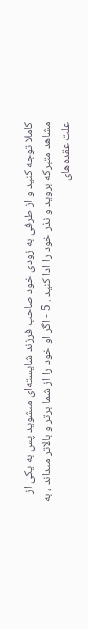كاملا توجه كنيد و از طرفى به زودى خود صاحب فرزند شايسته‌اى مىشويد پس به يكى از مشاهد متبركه برويد و نذر خود را ادا كنيد . 5 - اگر او خود را از شما برتر و بالاتر مىداند ، به علت عقده‌هاى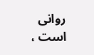روانى است ،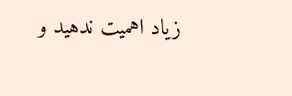زياد اهميت ندهيد و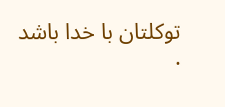توكلتان با خدا باشد .